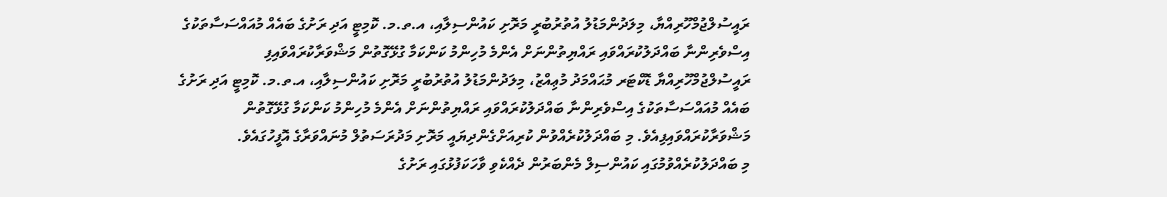ރައީސުލްޖުމްހޫރިއްޔާ، މިލަދުންމަޑުލު އުތުރުބުރީ މަރޮށި ކައުންސިލާއި، އ.ތ.މ. ކޮމިޓީ އަދި ރަށުގެ ބައެއް މުއައްސަސާތަކުގެ އިސްވެރިންނާ ބައްދަލުކުރައްވައި ރައްޔިތުންނަށް އެންމެ މުހިންމު ކަންކަމާ ގުޅޭގޮތުން މަޝްވަރާކުރައްވައިފި
ރައީސުލްޖުމްހޫރިއްޔާ ޑޮކްޓަރ މުޙައްމަދު މުޢިއްޒު، މިލަދުންމަޑުލު އުތުރުބުރީ މަރޮށި ކައުންސިލާއި، އ.ތ.މ. ކޮމިޓީ އަދި ރަށުގެ ބައެއް މުއައްސަސާތަކުގެ އިސްވެރިންނާ ބައްދަލުކުރައްވައި ރައްޔިތުންނަށް އެންމެ މުހިންމު ކަންކަމާ ގުޅޭގޮތުން މަޝްވަރާކުރައްވައިފިއެވެ. މި ބައްދަލުކުރެއްވުން ކުރިއަށްގެންދިޔައީ މަރޮށި މަދުރަސަތުލް މުނައްވަރާގެ އޮފީހުގައެވެ.
މި ބައްދަލުކުރެއްވުމުގައި ކައުންސިލް މެންބަރުން ދެއްކެވި ވާހަކަފުޅުގައި ރަށުގެ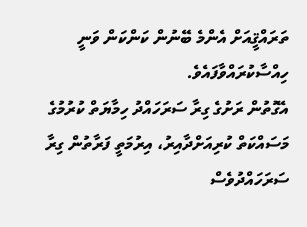ތަރައްޤީއަށް އެންމެ ބޭނުން ކަންކަން ވަނީ ހިއްސާކުރައްވާފައެވެ.
އެގޮތުން ރަށުގެ ގިރާ ސަރަހައްދު ހިމާޔަތް ކުރުމުގެ މަސައްކަތް ކުރިއަށްދާއިރު، އިރުމަތީ ފަރާތުން ގިރާ ސަރަހައްދުވެސް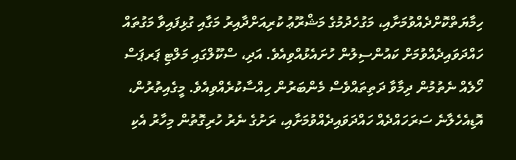ހިމާޔަތްކޮށްދެއްވުމަށާއި، މަގުހެދުމުގެ މަޝްރޫޢު ކުރިއަށްދާއިރު މަގާއި ގުޅިފައިވާ މަގުތައް ހައްދަވައިދެއްވުމަށް ކައުންސިލުން ހުށައެޅުއްވިއެވެ. އަދި، ސްކޫލްގައި މަލްޓި ޕަރޕަސް ހޯލެއް ނެތުމުން ދިމާވާ ދަތިތައްވެސް މެންބަރުން ހިއްސާކުރެއްވިއެވެ. މީގެއިތުރުން، އޮޑިއެހެލާނެ ސަރަހައްދެއް ހައްދަވައިދެއްވުމަށާއި، ރަށުގެ ނެރު ހުރިގޮތުން މިހާރު އެކި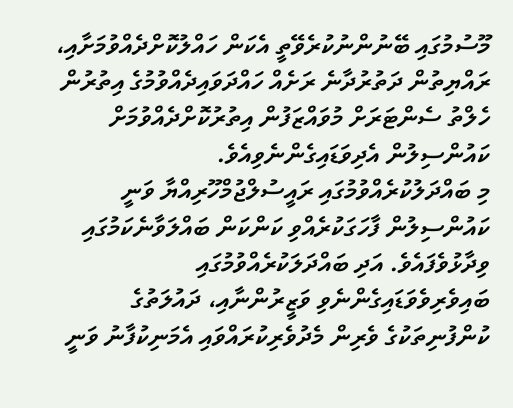މޫސުމުގައި ބޭނުންނުކުރެވޭތީ އެކަން ހައްލުކޮށްދެއްވުމަށާއި، ރައްޔިތުން ދަތުރުދާނެ ރަށެއް ހައްދަވައިދެއްވުމުގެ އިތުރުން ހެލްތު ސެންޓަރަށް މުވައްޒަފުން އިތުރުކޮށްދެއްވުމަށް ކައުންސިލުން އެދިވަޑައިގެންނެވިއެވެ.
މި ބައްދަލުކުރެއްވުމުގައި ރައީސުލްޖުމްހޫރިއްޔާ ވަނީ ކައުންސިލުން ފާހަގަކުރެއްވި ކަންކަން ބައްލަވާނެކަމުގައި ވިދާޅުވެފައެވެ. އަދި ބައްދަލަކުރެއްވުމުގައި ބައިވެރިވެވަޑައިގެންނެވި ވަޒީރުންނާއި، ދައުލަތުގެ ކުންފުނިތަކުގެ ވެރިން މެދުވެރިކުރައްވައި އެމަނިކުފާނު ވަނީ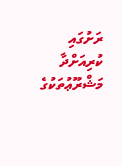ރަށުގައި ކުރިއަށްދާ މަޝްރޫޢުތަކުގެ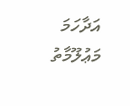އަދާހަމަ މަޢުލޫމާތު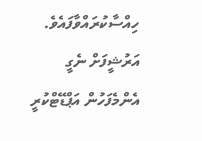ހިއްސާކުރައްވާފައެވެ.
އަރުޝީފަށް ނެގީ
އެންމެފަހުން އަޕްޑޭޓްކުރީ